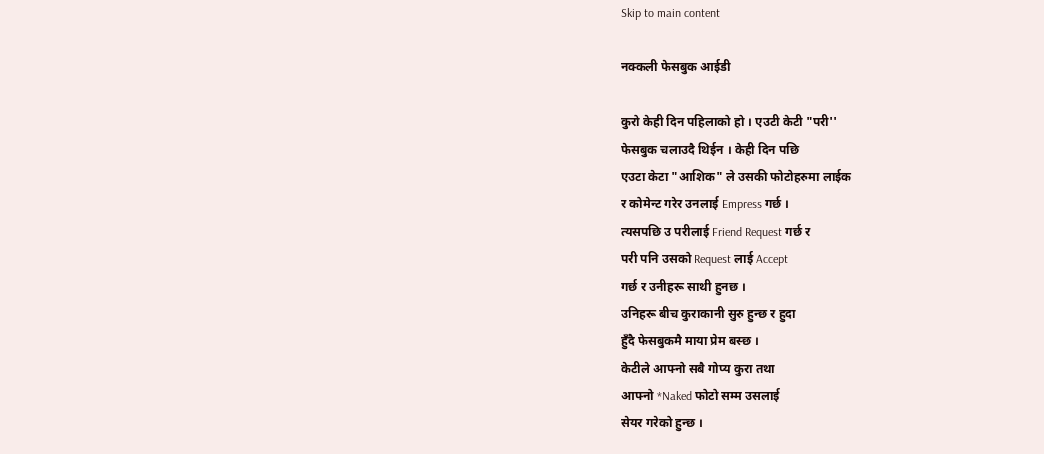Skip to main content

नक्कली फेसबुक आईडी

कुरो केही दिन पहिलाको हो । एउटी केटी "परी''
फेसबुक चलाउदै थिईन । केही दिन पछि
एउटा केटा "आशिक" ले उसकी फोटोहरुमा लाईक
र कोमेन्ट गरेर उनलाई Empress गर्छ ।
त्यसपछि उ परीलाई Friend Request गर्छ र
परी पनि उसको Request लाई Accept
गर्छ र उनीहरू साथी हुनछ ।
उनिहरू बीच कुराकानी सुरु हुन्छ र हुदा
हुँदै फेसबुकमै माया प्रेम बस्छ ।
केटीले आफ्नो सबै गोप्य कुरा तथा
आफ्नो *Naked फोटो सम्म उसलाई
सेयर गरेको हुन्छ ।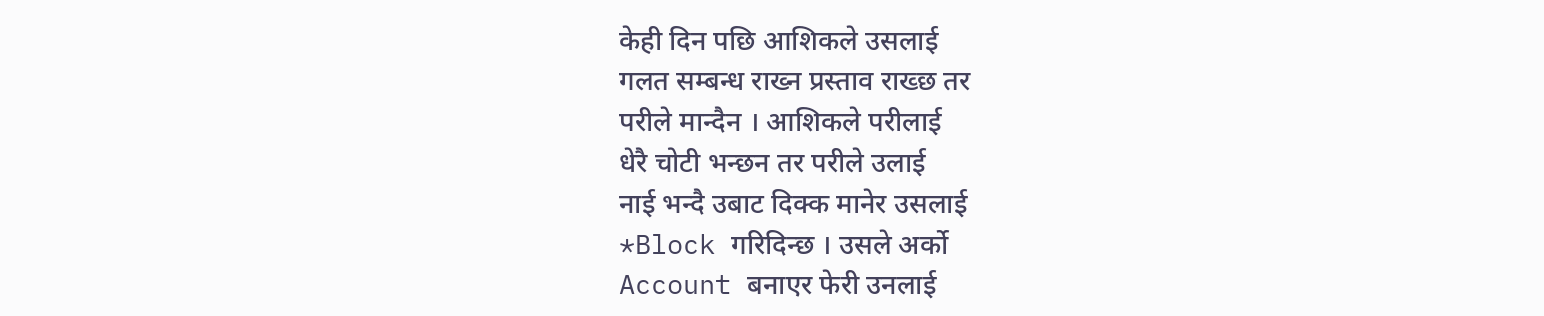केही दिन पछि आशिकले उसलाई
गलत सम्बन्ध राख्न प्रस्ताव राख्छ तर
परीले मान्दैन । आशिकले परीलाई
धेरै चोटी भन्छन तर परीले उलाई
नाई भन्दै उबाट दिक्क मानेर उसलाई
*Block गरिदिन्छ । उसले अर्को
Account बनाएर फेरी उनलाई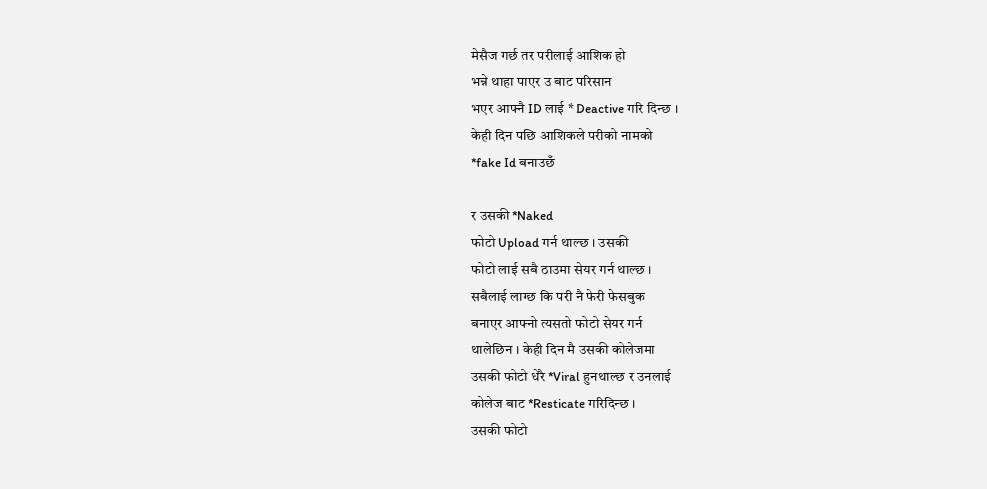मेसैज गर्छ तर परीलाई आशिक हो
भन्ने थाहा पाएर उ बाट परिसान
भएर आफ्नै ID लाई * Deactive गरि दिन्छ ।
केही दिन पछि आशिकले परीको नामको
*fake Id बनाउछँ

र उसकी *Naked
फोटो Upload गर्न थाल्छ । उसकी
फोटो लाई सबै ठाउमा सेयर गर्न थाल्छ ।
सबैलाई लाग्छ कि परी नै फेरी फेसबुक
बनाएर आफ्नो त्यसतो फोटो सेयर गर्न
थालेछिन । केही दिन मै उसकी कोलेजमा
उसकी फोटो धेरै *Viral हुनथाल्छ र उनलाई
कोलेज बाट *Resticate गरिदिन्छ ।
उसकी फोटो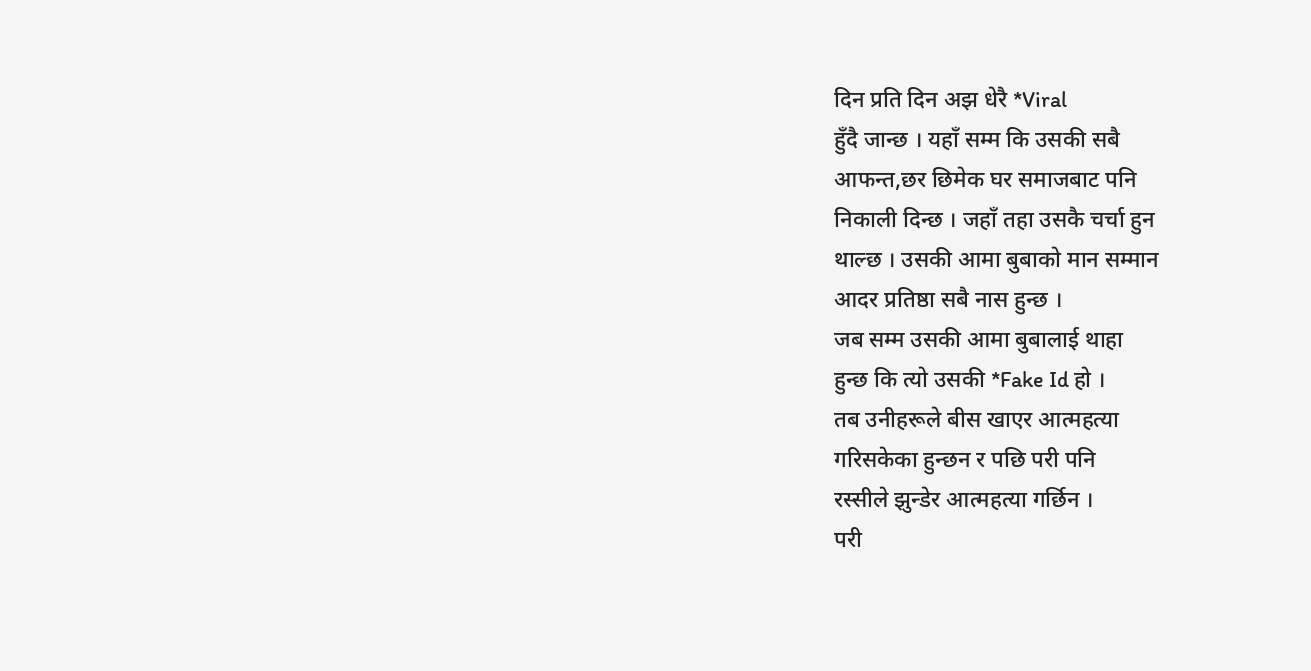दिन प्रति दिन अझ धेरै *Viral
हुँदै जान्छ । यहाँ सम्म कि उसकी सबै
आफन्त,छर छिमेक घर समाजबाट पनि
निकाली दिन्छ । जहाँ तहा उसकै चर्चा हुन
थाल्छ । उसकी आमा बुबाको मान सम्मान
आदर प्रतिष्ठा सबै नास हुन्छ ।
जब सम्म उसकी आमा बुबालाई थाहा
हुन्छ कि त्यो उसकी *Fake Id हो ।
तब उनीहरूले बीस खाएर आत्महत्या
गरिसकेका हुन्छन र पछि परी पनि
रस्सीले झुन्डेर आत्महत्या गर्छिन ।
परी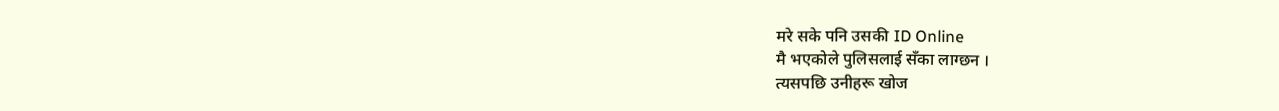मरे सके पनि उसकी ID Online
मै भएकोले पुलिसलाई सँका लाग्छन ।
त्यसपछि उनीहरू खोज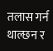तलास गर्न
थाल्छन र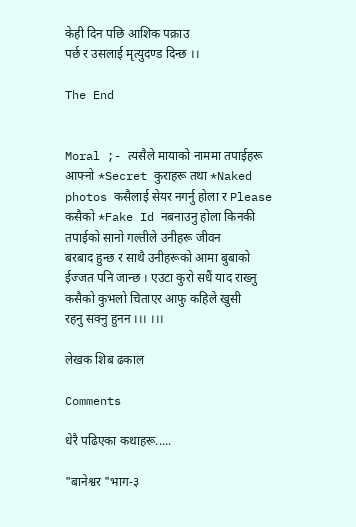केही दिन पछि आशिक पक्राउ
पर्छ र उसलाई मृत्युदण्ड दिन्छ ।।

The End


Moral ;- त्यसैले मायाको नाममा तपाईहरू
आफ्नो *Secret कुराहरू तथा *Naked
photos कसैलाई सेयर नगर्नु होला र Please
कसैको *Fake Id नबनाउनु होला किनकी
तपाईको सानो गल्तीले उनीहरू जीवन
बरबाद हुन्छ र साथै उनीहरूको आमा बुबाको
ईज्जत पनि जान्छ । एउटा कुरो सधैं याद राख्नु
कसैको कुभलो चिताएर आफु कहिले खुसी
रहनु सक्नु हुनन ।।। ।।।

लेखक शिब ढकाल

Comments

धेरै पढिएका कथाहरू.....

"बानेश्वर "भाग-३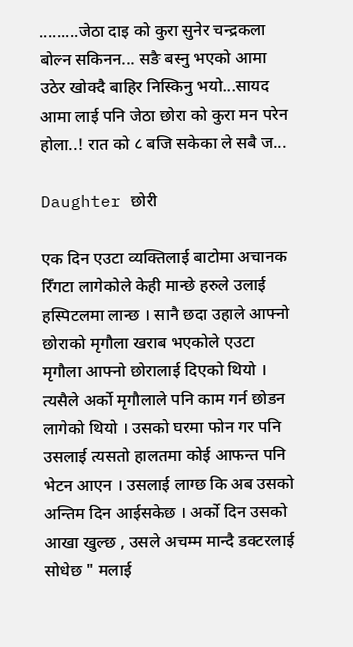.........जेठा दाइ को कुरा सुनेर चन्द्रकला बोल्न सकिनन... सङै बस्नु भएको आमा उठेर खोक्दै बाहिर निस्किनु भयो...सायद आमा लाई पनि जेठा छोरा को कुरा मन परेन होला..! रात को ८ बजि सकेका ले सबै ज...

Daughter छोरी

एक दिन एउटा व्यक्तिलाई बाटोमा अचानक रिँगटा लागेकोले केही मान्छे हरुले उलाई हस्पिटलमा लान्छ । सानै छदा उहाले आफ्नो छोराको मृगौला खराब भएकोले एउटा मृगौला आफ्नो छोरालाई दिएको थियो । त्यसैले अर्को मृगौलाले पनि काम गर्न छोडन लागेको थियो । उसको घरमा फोन गर पनि उसलाई त्यसतो हालतमा कोई आफन्त पनि भेटन आएन । उसलाई लाग्छ कि अब उसको अन्तिम दिन आईसकेछ । अर्को दिन उसको आखा खुल्छ , उसले अचम्म मान्दै डक्टरलाई सोधेछ " मलाई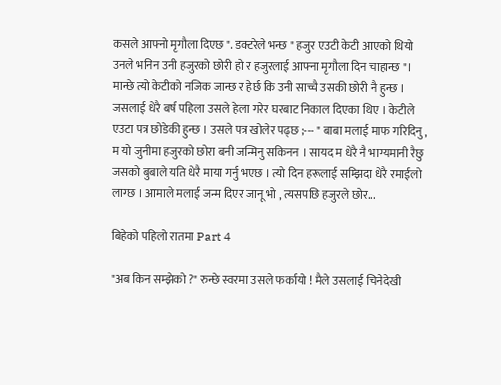कसले आफ्नो मृगौला दिएछ ". डक्टरेले भन्छ " हजुर एउटी केटी आएको थियो उनले भनिन उनी हजुरको छोरी हो र हजुरलाई आफ्ना मृगौला दिन चाहान्छ "। मान्छे त्यो केटीको नजिक जान्छ र हेर्छ कि उनी साच्चै उसकी छोरी नै हुन्छ । जसलाई धेरै बर्ष पहिला उसले हेला गरेर घरबाट निकाल दिएका थिए । केटीले एउटा पत्र छोडेकी हुन्छ । उसले पत्र खोलेर पढ्छ ;--- " बाबा मलाई माफ गरिदिनु , म यो जुनीमा हजुरको छोरा बनी जन्मिनु सकिनन । सायद म धेरै नै भाग्यमानी रैछु जसको बुबाले यति धेरै माया गर्नु भएछ । त्यो दिन हरूलाई सम्झिदा धेरै रमाईलो लाग्छ । आमाले मलाई जन्म दिएर जानू भो , त्यसपछि हजुरले छोर...

बिहेको पहिलो रातमा Part 4

"अब किन सम्झेको ?" रुन्छे स्वरमा उसले फर्कायो ! मैले उसलाई चिनेदेखी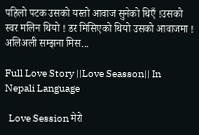पहिलो पटक उसको यस्तो आवाज सुनेको थिएँ !उसको स्वर मलिन थियो ! डर मिसिएको थियो उसको आवाजमा ! अलिअली सम्झना मिस...

Full Love Story ||Love Seasson|| In Nepali Language

  Love Session मेरो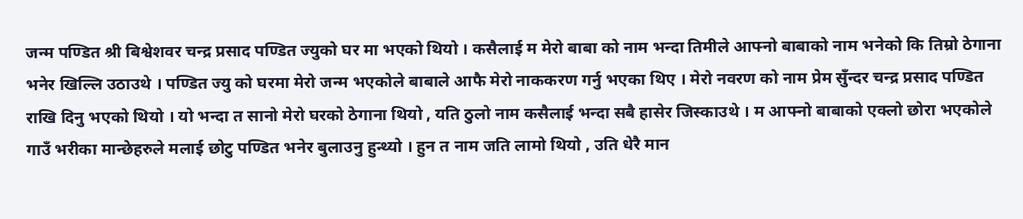जन्म पण्डित श्री बिश्वेशवर चन्द्र प्रसाद पण्डित ज्युको घर मा भएको थियो । कसैलाई म मेरो बाबा को नाम भन्दा तिमीले आफ्नो बाबाको नाम भनेको कि तिम्रो ठेगाना भनेर खिल्लि उठाउथे । पण्डित ज्यु को घरमा मेरो जन्म भएकोले बाबाले आफै मेरो नाककरण गर्नु भएका थिए । मेरो नवरण को नाम प्रेम सुँन्दर चन्द्र प्रसाद पण्डित राखि दिनु भएको थियो । यो भन्दा त सानो मेरो घरको ठेगाना थियो , यति ठुलो नाम कसैलाई भन्दा सबै हासेर जिस्काउथे । म आफ्नो बाबाको एक्लो छोरा भएकोले गाउँ भरीका मान्छेहरुले मलाई छोटु पण्डित भनेर बुलाउनु हुन्थ्यो । हुन त नाम जति लामो थियो , उति धेरै मान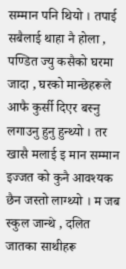सम्मान पनि थियो । तपाई सबैलाई थाहा नै होला , पण्डित ज्यु कसैको घरमा जादा , घरको मान्छेहरूले आफै कुर्सी दिएर बस्नु लगाउनु हुनु हुन्थ्यो । तर खासै मलाई इ मान सम्मान इज्जत को कुनै आवश्यक छैन जस्तो लाग्थ्यो । म जब स्कुल जान्थे , दलित जातका साथीहरू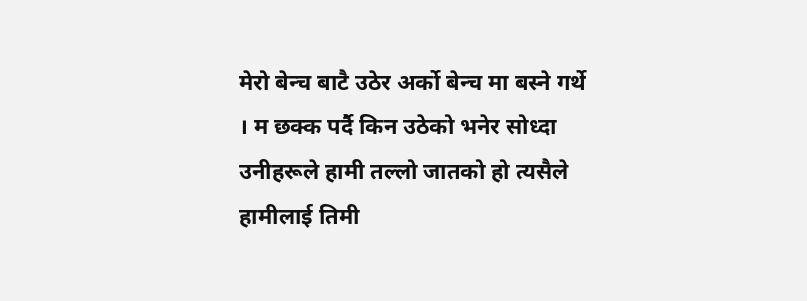मेरो बेन्च बाटै उठेर अर्को बेन्च मा बस्ने गर्थे । म छक्क पर्दै किन उठेको भनेर सोध्दा उनीहरूले हामी तल्लो जातको हो त्यसैले हामीलाई तिमी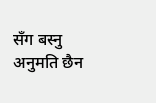सँग बस्नु अनुमति छैन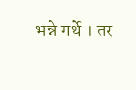भन्ने गर्थे । तर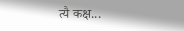त्यै कक्ष...